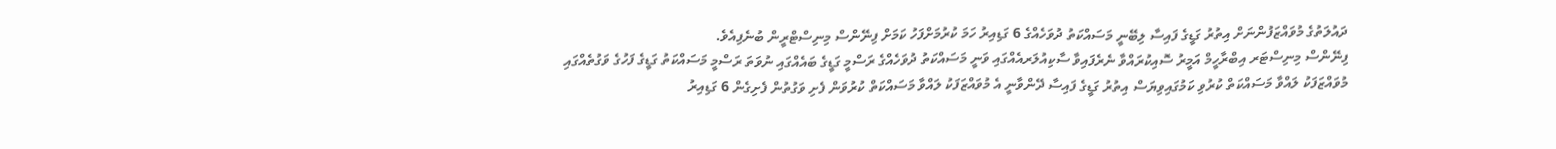ދައުލަތުގެ މުވައްޒަފުންނަށް އިތުރު ގަޑީގެ ފައިސާ ލިބޭނީ މަސައްކަތު ދުވަހެއްގެ 6 ގަޑިއިރު ހަމަ ކުރުމަށްފަހު ކަމަށް ފިނޭންސް މިނިސްޓްރީން ބުނެފިއެވެ.
ފިނޭންސް މިނިސްޓަރ އިބްރާހީމް އަމީރު ސޮއިކުރައްވާ ނެރެފައިވާ ސާކިއުލަރއެއްގައި ވަނީ މަސައްކަތު ދުވަހެއްގެ ރަސްމީ ގަޑީގެ ބައެއްގައި ނުވަތަ ރަސްމީ މަސައްކަތު ގަޑީގެ ފަހުގެ ވަގުތެއްގައި މުވައްޒަފަކު ލައްވާ މަސައްކަތް ކުރުވި ކަމުގައިވިޔަސް އިތުރު ގަޑީގެ ފައިސާ ދޭންވާނީ އެ މުވައްޒަފަކު ލައްވާ މަސައްކަތް ކުރުވަން ފެށި ވަގުތުން ފެށިގެން 6 ގަޑިއިރު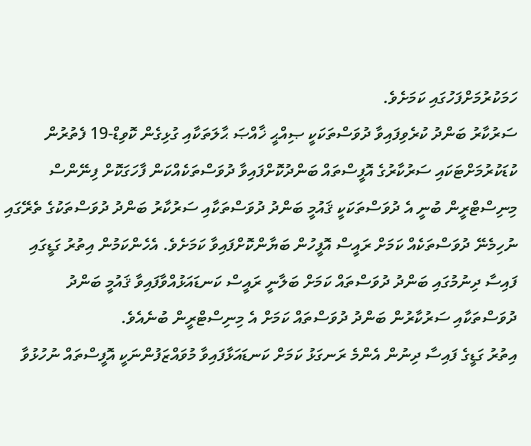ހަމަކުރުމަށްފަހުގައި ކަމަށެވެ.
ސަރުކާރު ބަންދު ކުރެވިފައިވާ ދުވަސްތަކަކީ ޞިއްޙީ ޚާއްޞަ ޙާލަތަކާއި ގުޅިގެން ކޮވިޑް-19 ފެތުރުން ކުޑަކުރުމަށްޓަކައި ސަރުކާރުގެ އޮފީސްތައް ބަންދުކޮށްފައިވާ ދުވަސްތަކެއްކަން ފާހަގަކޮށް ފިނޭންސް މިނިސްޓްރީން ބުނީ އެ ދުވަސްތަކަކީ ޤައުމީ ބަންދު ދުވަސްތަކާއި ސަރުކާރު ބަންދު ދުވަސްތަކުގެ ތެރޭގައި ނުހިމެނޭ ދުވަސްތަކެއް ކަމަށް ރައީސް އޮފީހުން ބަޔާންކޮށްފައިވާ ކަމަށެވެ. އެހެންކަމުން އިތުރު ގަޑީގައި ފައިސާ ދިނުމުގައި ބަންދު ދުވަސްތައް ކަމަށް ބަލާނީ ރައީސް ކަނޑައަޅުއްވާފައިވާ ޤައުމީ ބަންދު ދުވަސްތަކާއި ސަރުކާރުން ބަންދު ދުވަސްތައް ކަމަށް އެ މިނިސްޓްރީން ބުނެއެވެ.
އިތުރު ގަޑީގެ ފައިސާ ދިނުން އެންމެ ރަނގަޅު ކަމަށް ކަނޑައަޅާފައިވާ މުވައްޒަފުންނަކީ އޮފީސްތައް ނުހުޅުވާ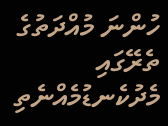ހުންނަ މުއްދަތުގެ ތެރޭގައި މެދުކެނޑުމެއްނެތި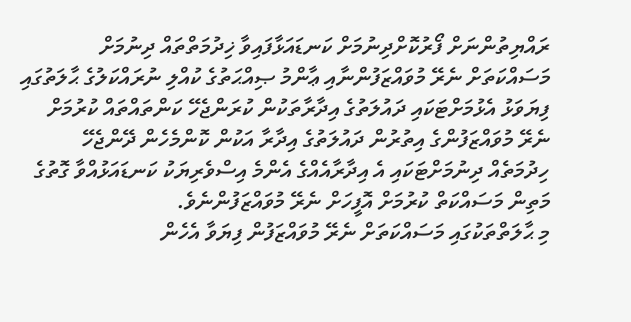ރައްޔިތުންނަށް ފޯރުކޮށްދިނުމަށް ކަނޑައަޅާފައިވާ ޚިދުމަތްތައް ދިނުމަށް މަސައްކަތަށް ނެރޭ މުވައްޒަފުންނާއި ޢާންމު ޞިއްޙަތުގެ ކުއްލި ނުރައްކަލުގެ ޙާލަތުގައި ފިޔަވަޅު އެޅުމަށްޓަކައި ދައުލަތުގެ އިދާރާތަކުން ކުރަންޖެހޭ ކަންތައްތައް ކުރުމަށް ނެރޭ މުވައްޒަފުންގެ އިތުރުން ދައުލަތުގެ އިދާރާ އަކުން ކޮންމެހެން ދޭންޖެހޭ ހިދުމަތެއް ދިނުމަށްޓަކައި އެ އިދާރާއެއްގެ އެންމެ އިސްވެރިޔަކު ކަނޑައަޅުއްވާ ގޮތުގެ މަތިން މަސައްކަތް ކުރުމަށް އޮފީހަށް ނެރޭ މުވައްޒަފުންނެވެ.
މި ޙާލަތްތަކުގައި މަސައްކަތަށް ނެރޭ މުވައްޒަފުން ފިޔަވާ އެހެން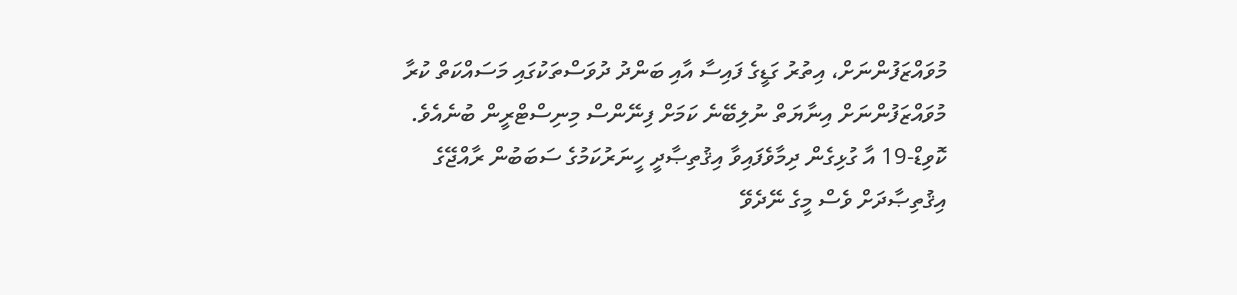މުވައްޒަފުންނަށް، އިތުރު ގަޑީގެ ފައިސާ އާއި ބަންދު ދުވަސްތަކުގައި މަސައްކަތް ކުރާ މުވައްޒަފުންނަށް އިނާޔަތް ނުލިބޭނެ ކަމަށް ފިނޭންސް މިނިސްޓްރީން ބުނެއެވެ.
ކޮވިޑް-19 އާ ގުޅިގެން ދިމާވެފައިވާ އިޤުތިޞާދީ ހީނަރުކަމުގެ ސަބަބުން ރާއްޖޭގެ އިޤުތިޞާދަށް ވެސް މީގެ ނޭދެވޭ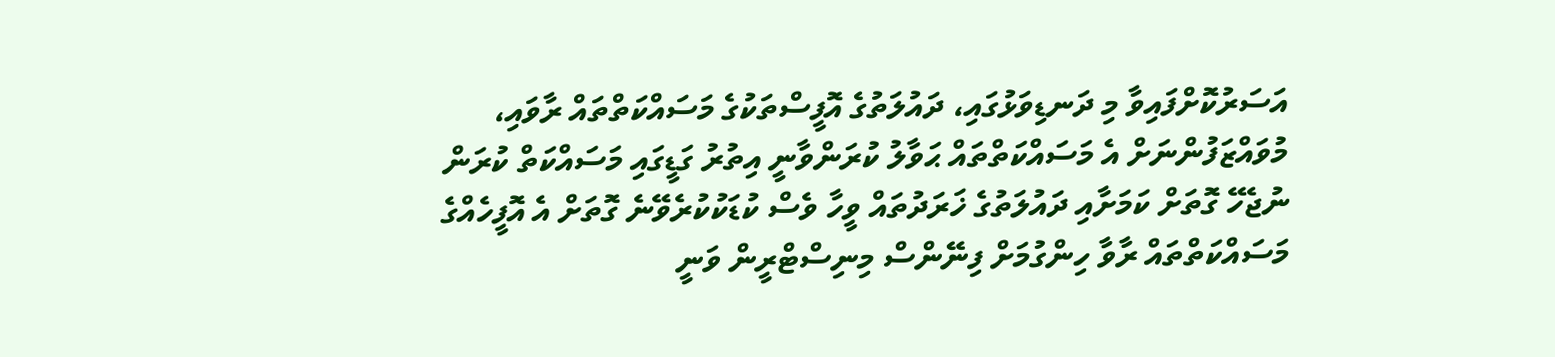އަސަރުކޮށްފައިވާ މި ދަނޑިވަޅުގައި، ދައުލަތުގެ އޮފީސްތަކުގެ މަސައްކަތްތައް ރާވައި، މުވައްޒަފުންނަށް އެ މަސައްކަތްތައް ޙަވާލު ކުރަންވާނީ އިތުރު ގަޑީގައި މަސައްކަތް ކުރަން ނުޖެހޭ ގޮތަށް ކަމަށާއި ދައުލަތުގެ ޚަރަދުތައް ވީހާ ވެސް ކުޑަކުކުރެވޭނެ ގޮތަށް އެ އޮފީހެއްގެ މަސައްކަތްތައް ރާވާ ހިންގުމަށް ފިނޭންސް މިނިސްޓްރީން ވަނީ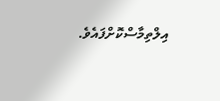އިލްތިމާސްކޮށްފައެވެ.